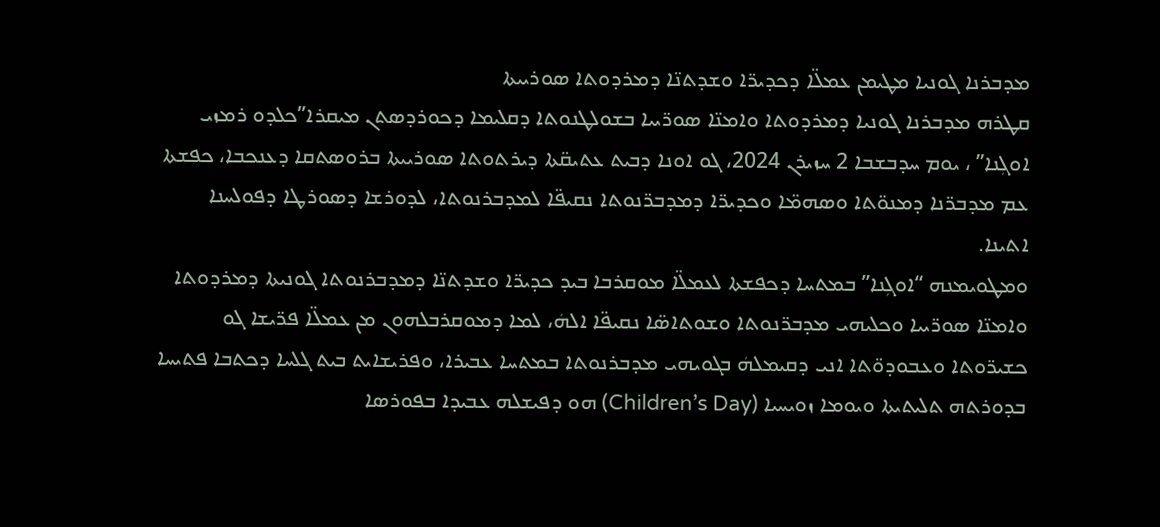ܡܕܒܪܢܐ ܓܘܢܝܐ ܡܛܝܡܢ ܥܡܠ̈ܐ ܕܟܕܝܪ̈ܐ ܘܫܕܬܢ̈ܐ ܕܡܪܕܘܬܐ ܣܘܪܝܝܬܐ
ܩܛܪܗ ܡܕܒܪܢܐ ܓܘܢܝܐ ܕܡܪܕܘܬܐ ܘܐܡܢ̈ܐ ܣܘܪ̈ܝܝܐ ܒܫܘܠܛܢܘܬܐ ܕܩܠܝܡܐ ܕܟܘܪܕܣܬܢ ܡܝܩܪܐ”ܟܠܕܘ ܪܡܙܝ ܐܘܓܼܢܐ” ، ܝܘܡ ܚܕܒܫܒܐ 2 ܚܙܝܪܢ 2024، ܓܘ ܐܘܢܐ ܕܒܝܬ ܥܬܝܩ̈ܬܐ ܕܝܪܬܘܬܐ ܣܘܪܝܝܬܐ ܒܪܘܣܬܩܐ ܕܥܢܟܒܐ، ܟܦܫܬܐ ܥܡ ܡܕܒܪ̈ܢܐ ܕܡܢܘ̈ܬܐ ܘܣܗܡ̈ܐ ܘܟܕܝܪ̈ܐ ܕܡܕܒܪ̈ܢܘܬܐ ܢܩܝܦ̈ܐ ܠܡܕܒܪܢܘܬܐ، ܠܕܘܪܫܐ ܕܣܘܪܛܐ ܕܦܘܠܚܢܐ ܐܬܝܢܐ.
ܘܡܛܘܝܡܢܗ “ܐܘܓܼܢܐ” ܒܡܬܚܐ ܕܟܦܫܬܐ ܠܥܡܠ̈ܐ ܡܘܩܪܒܐ ܒܝܕ ܟܕܝܪ̈ܐ ܘܫܕܬܢ̈ܐ ܕܡܕܒܪܢܘܬܐ ܓܘܢܝܬܐ ܕܡܪܕܘܬܐ ܘܐܡܢ̈ܐ ܣܘܪ̈ܝܝܐ ܘܟܠܝܗܝ ܡܕܒܪ̈ܢܘܬܐ ܘܫܘܬܐܣ̈ܐ ܢܩܝܦ̈ܐ ܐܠܗܿ، ܠܡܐ ܕܡܘܩܪܒܠܗܘܢ ܡܢ ܥܡܠ̈ܐ ܦܪ̈ܝܫܐ ܓܘ ܟܫܝܪ̈ܘܬܐ ܘܥܒܘܕܘ̈ܬܐ ܐܢܝ ܕܩܝܡܠܗܿ ܒܓܘܝܗܝ ܡܕܒܪܢܘܬܐ ܒܡܬܚܐ ܥܒܝܪܐ، ܘܦܪܝܫܐܝܬ ܒܝܬ ܓܠܚܐ ܕܟܬܒܐ ܦܬܝܚܐ ܒܕܘܪܬܗ ܬܠܝܬܝܬܐ ܘܝܘܡܐ ܙܘܝܚܝܐ (Children’s Day) ܗܘ ܕܦܝܫܠܗ ܥܒܝܕܐ ܒܦܘܪܣܐ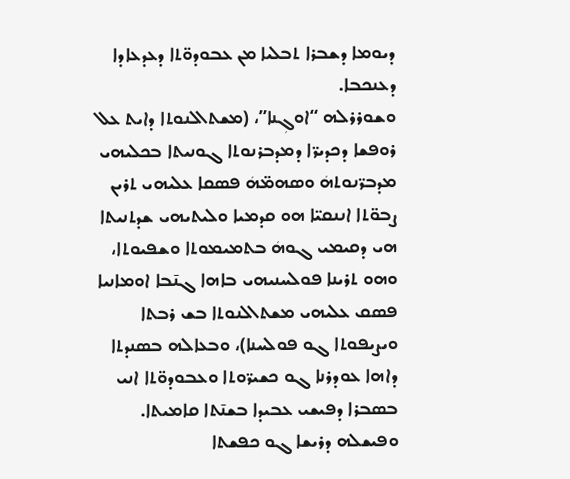ܕܝܘܡܐ ܕܫܒܪܐ ܬܒܠܝܐ ܡܢ ܥܒܘܕܘ̈ܬܐ ܕܥܕܥܐܕܐ ܕܥܢܟܒܐ.
ܘܫܘܪܪܠܗ “ܐܘܓܼܢܐ”، (ܡܫܬܐܠܢܘܬܐ ܕܐܝܬ ܥܠ ܪܘܦܫܐ ܕܟܕܝܪ̈ܐ ܕܡܕܒܪܢܘܬܐ ܓܘܢܝܬܐ ܒܟܠܝܗܝ ܡܕܒܪ̈ܢܘܬܗܿ ܘܣܗܡ̈ܗܿ ܦܣܩܐ ܥܠܝܗܝ ܬܪܝܢ ܨܒܘ̈ܬܐ ܐܢܢܩܝ̈ܐ ܗܘ ܩܕܡܝܐ ܘܠܝܬܝܗܝ ܫܕܬܢܝܬܐ ܗܝ ܕܩܝܡܝ ܓܘܗܿ ܒܬܡܝܡܘܬܐ ܘܫܦܝܘܬܐ، ܘܗܘ ܬܪܝܢܐ ܦܘܠܚܢܝܗܝ ܒܐܗܐ ܓܢ̄ܒܐ ܐܘܡܐܢܝܐ ܦܣܩ ܥܠܝܗܝ ܡܫܬܐܠܢܘܬܐ ܒܫ ܪܒܬܐ ܘܝܨܝܦܘܬܐ ܓܘ ܦܘܠܚܢܐ)، ܘܒܥܐܠܗ ܒܣܢܕܬܐ ܕܐܗܐ ܥܘܕܪܢܐ ܓܘ ܟܫܝܪ̈ܘܬܐ ܘܥܒܘܕܘ̈ܬܐ ܐܢܝ ܒܣܒܪܐ ܕܦܝܫܝ ܥܒܝܕܐ ܒܫܢ̄ܬܐ ܩܐܡܝܬܐ.
ܘܦܝܫܠܗ ܕܪܝܫܐ ܓܘ ܟܦܫܬܐ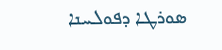ܣܘܪܛܐ ܕܦܘܠܚܢܐ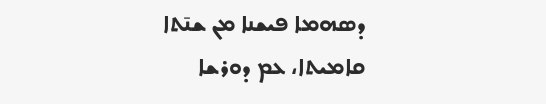ܕܣܗܡܐ ܦܝܫܢܐ ܡܢ ܫܢ̄ܬܐ ܩܐܡܝܬܐ، ܥܡ ܕܘܪܫܐ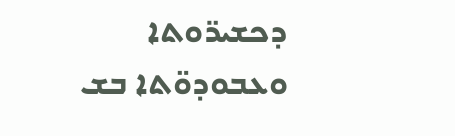ܕܟܫܝܪ̈ܘܬܐ ܘܥܒܘܕܘ̈ܬܐ ܒܫ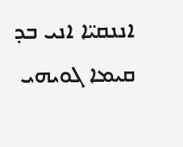ܐܢܢܩܝ̈ܐ ܐܢܝ ܒܕ ܩܝܡܐ ܓܘܝܗܝ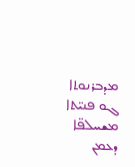ܡܕܒܪܢܘܬܐ ܓܘ ܦܢܝ̈ܬܐ ܡܫܚܠܦ̈ܐ ܕܥܡܢ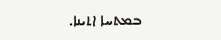ܒܡܬܚܐ ܐܬܝܢܐ.